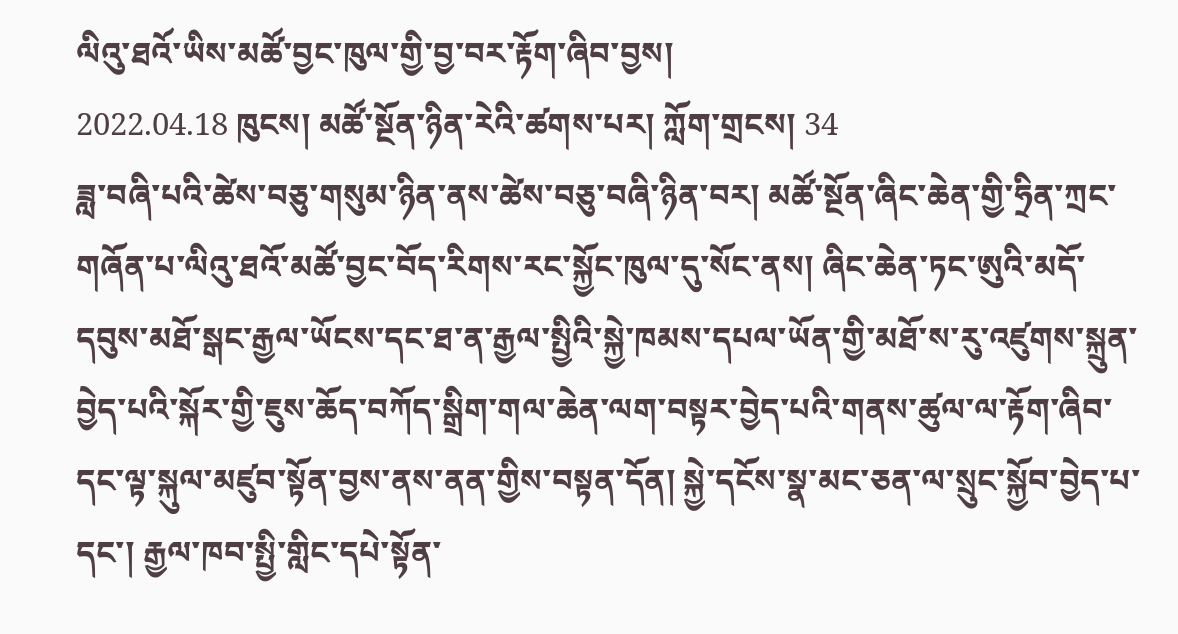ལིའུ་ཐའོ་ཡིས་མཚོ་བྱང་ཁུལ་གྱི་བྱ་བར་རྟོག་ཞིབ་བྱས།
2022.04.18 ཁུངས། མཚོ་སྔོན་ཉིན་རེའི་ཚགས་པར། ཀློག་གྲངས། 34
ཟླ་བཞི་པའི་ཚེས་བཅུ་གསུམ་ཉིན་ནས་ཚེས་བཅུ་བཞི་ཉིན་བར། མཚོ་སྔོན་ཞིང་ཆེན་གྱི་ཧྲིན་ཀྲང་གཞོན་པ་ལིའུ་ཐའོ་མཚོ་བྱང་བོད་རིགས་རང་སྐྱོང་ཁུལ་དུ་སོང་ནས། ཞིང་ཆེན་ཏང་ཨུའི་མདོ་དབུས་མཐོ་སྒང་རྒྱལ་ཡོངས་དང་ཐ་ན་རྒྱལ་སྤྱིའི་སྐྱེ་ཁམས་དཔལ་ཡོན་གྱི་མཐོ་ས་རུ་འཛུགས་སྐྲུན་བྱེད་པའི་སྐོར་གྱི་ཇུས་ཆོད་བཀོད་སྒྲིག་གལ་ཆེན་ལག་བསྟར་བྱེད་པའི་གནས་ཚུལ་ལ་རྟོག་ཞིབ་དང་ལྟ་སྐུལ་མཛུབ་སྟོན་བྱས་ནས་ནན་གྱིས་བསྟན་དོན། སྐྱེ་དངོས་སྣ་མང་ཅན་ལ་སྲུང་སྐྱོབ་བྱེད་པ་དང་། རྒྱལ་ཁབ་སྤྱི་གླིང་དཔེ་སྟོན་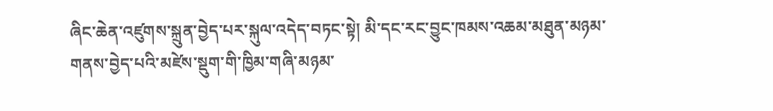ཞིང་ཆེན་འཛུགས་སྐྲུན་བྱེད་པར་སྐུལ་འདེད་བཏང་སྟེ། མི་དང་རང་བྱུང་ཁམས་འཆམ་མཐུན་མཉམ་གནས་བྱེད་པའི་མཛེས་སྡུག་གི་ཁྱིམ་གཞི་མཉམ་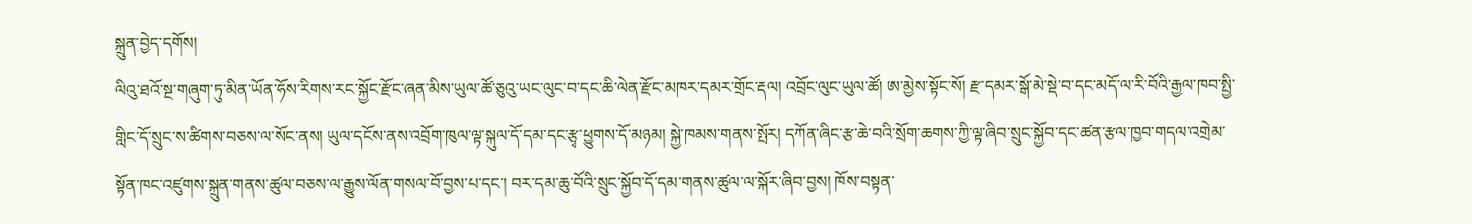སྐྲུན་བྱེད་དགོས།
ལིའུ་ཐའོ་སྔ་གཞུག་ཏུ་མིན་ཡོན་ཧོས་རིགས་རང་སྐྱོང་རྫོང་ཞན་མིས་ཡུལ་ཚོ་ཅུའུ་ཡང་ལུང་བ་དང་ཆི་ལེན་རྫོང་མཁར་དམར་གྲོང་རྡལ། འབྲོང་ལུང་ཡུལ་ཚོ། ཨ་མྱེས་སྟོང་སོ། རྫ་དམར་སྒོ་མེ་སྡེ་བ་དང་མདོ་ལ་རི་བོའི་རྒྱལ་ཁབ་སྤྱི་གླིང་དོ་སྲུང་ས་ཚིགས་བཅས་ལ་སོང་ནས། ཡུལ་དངོས་ནས་འབྲོག་ཁུལ་ལྟ་སྐུལ་དོ་དམ་དང་རྩྭ་ཕྱུགས་དོ་མཉམ། སྐྱེ་ཁམས་གནས་སྤོར། དཀོན་ཞིང་རྩ་ཆེ་བའི་སྲོག་ཆགས་ཀྱི་ལྟ་ཞིབ་སྲུང་སྐྱོབ་དང་ཚན་རྩལ་ཁྱབ་གདལ་འགྲེམ་སྟོན་ཁང་འཛུགས་སྐྲུན་གནས་ཚུལ་བཅས་ལ་རྒྱུས་ལོན་གསལ་བོ་བྱས་པ་དང་། བར་དམ་ཆུ་བོའི་སྲུང་སྐྱོབ་དོ་དམ་གནས་ཚུལ་ལ་སྐོར་ཞིབ་བྱས། ཁོས་བསྟན་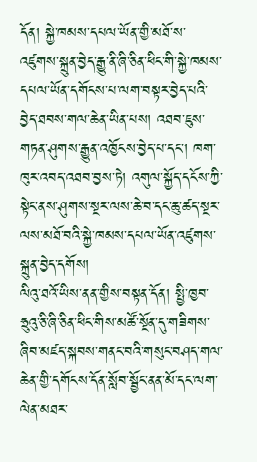དོན། སྐྱེ་ཁམས་དཔལ་ཡོན་གྱི་མཐོ་ས་འཛུགས་སྐྲུན་བྱེད་རྒྱུ་ནི་ཞི་ཅིན་ཕིང་གི་སྐྱེ་ཁམས་དཔལ་ཡོན་དགོངས་པ་ལག་བསྟར་བྱེད་པའི་བྱེད་ཐབས་གལ་ཆེན་ཡིན་པས། འཐབ་ཇུས་གཏན་ཤུགས་རྒྱུན་འཁྱོངས་བྱེད་པ་དང་། ཁག་ཁུར་འབད་འཐབ་བྱས་ཏེ། འགུལ་སྐྱོད་དངོས་ཀྱི་སྟེང་ནས་ཤུགས་སྔར་ལས་ཆེ་བ་དང་ཆུ་ཚད་སྔར་ལས་མཐོ་བའི་སྐྱེ་ཁམས་དཔལ་ཡོན་འཛུགས་སྐྲུན་བྱེད་དགོས།
ལིའུ་ཐའོ་ཡིས་ནན་གྱིས་བསྟན་དོན། སྤྱི་ཁྱབ་ཧྲུའུ་ཅི་ཞི་ཅིན་ཕིང་གིས་མཚོ་སྔོན་དུ་གཟིགས་ཞིབ་མཛད་སྐབས་གནང་བའི་གསུང་བཤད་གལ་ཆེན་གྱི་དགོངས་དོན་སློབ་སྦྱོང་ནན་མོ་དང་ལག་ལེན་མཐར་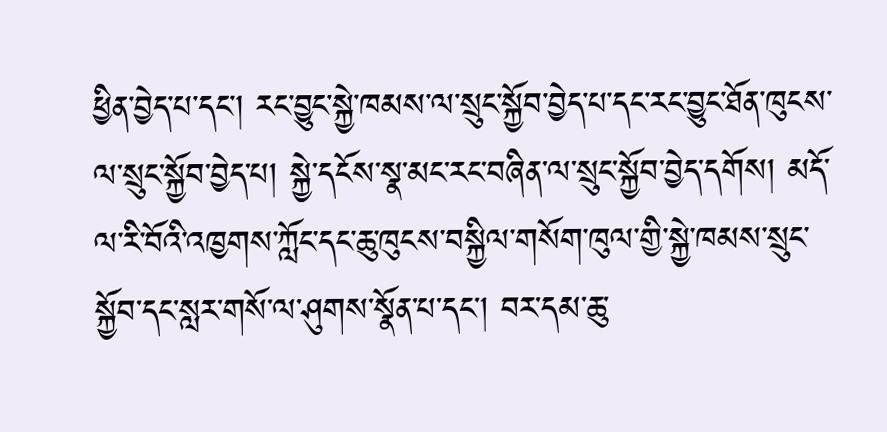ཕྱིན་བྱེད་པ་དང་། རང་བྱུང་སྐྱེ་ཁམས་ལ་སྲུང་སྐྱོབ་བྱེད་པ་དང་རང་བྱུང་ཐོན་ཁུངས་ལ་སྲུང་སྐྱོབ་བྱེད་པ། སྐྱེ་དངོས་སྣ་མང་རང་བཞིན་ལ་སྲུང་སྐྱོབ་བྱེད་དགོས། མདོ་ལ་རི་བོའི་འཁྱགས་ཀློང་དང་ཆུ་ཁུངས་བསྐྱིལ་གསོག་ཁུལ་གྱི་སྐྱེ་ཁམས་སྲུང་སྐྱོབ་དང་སླར་གསོ་ལ་ཤུགས་སྣོན་པ་དང་། བར་དམ་ཆུ་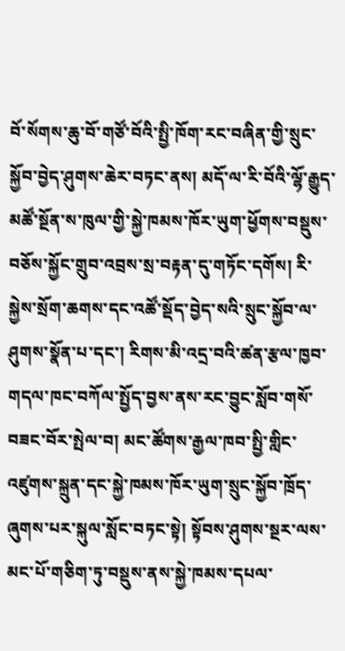བོ་སོགས་ཆུ་བོ་གཙོ་བོའི་སྤྱི་ཁོག་རང་བཞིན་གྱི་སྲུང་སྐྱོབ་བྱེད་ཤུགས་ཆེར་བཏང་ནས། མདོ་ལ་རི་བོའི་ལྷོ་རྒྱུད་མཚོ་སྔོན་ས་ཁུལ་གྱི་སྐྱེ་ཁམས་ཁོར་ཡུག་ཕྱོགས་བསྡུས་བཅོས་སྐྱོང་གྲུབ་འབྲས་སྲ་བརྟན་དུ་གཏོང་དགོས། རི་སྐྱེས་སྲོག་ཆགས་དང་འཚོ་སྡོད་བྱེད་སའི་སྲུང་སྐྱོབ་ལ་ཤུགས་སྣོན་པ་དང་། རིགས་མི་འདྲ་བའི་ཚན་རྩལ་ཁྱབ་གདལ་ཁང་བཀོལ་སྤྱོད་བྱས་ནས་རང་བྱུང་སློབ་གསོ་བཟང་བོར་སྤེལ་བ། མང་ཚོགས་རྒྱལ་ཁབ་སྤྱི་གླིང་འཛུགས་སྐྲུན་དང་སྐྱེ་ཁམས་ཁོར་ཡུག་སྲུང་སྐྱོབ་ཁྲོད་ཞུགས་པར་སྐུལ་སློང་བཏང་སྟེ། སྟོབས་ཤུགས་སྔར་ལས་མང་པོ་གཅིག་ཏུ་བསྡུས་ནས་སྐྱེ་ཁམས་དཔལ་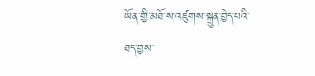ཡོན་གྱི་མཐོ་ས་འཛུགས་སྐྲུན་བྱེད་པའི་ཐད་བྱས་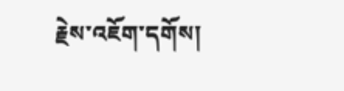རྗེས་འཇོག་དགོས།